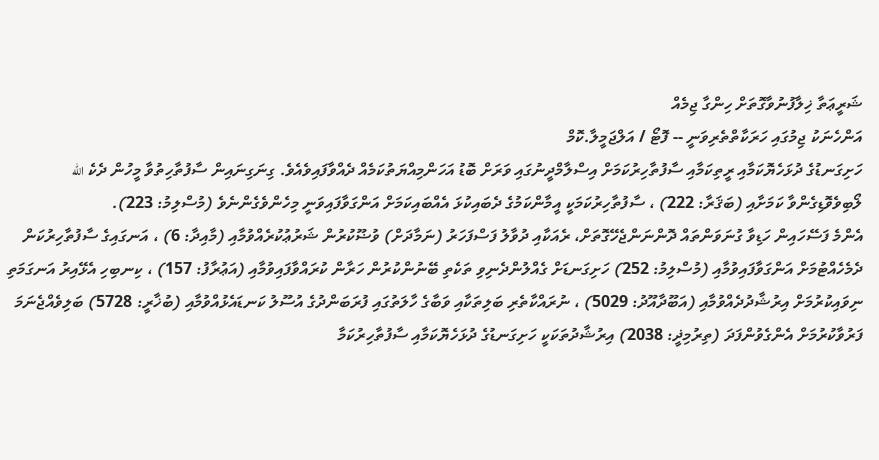ޝަރީޢަތާ ޚިލާފުނުވާގޮތަށް ހިންގާ ޖިމެއް
އަންހެނަކު ޖިމުގައި ހަރަކާތްތެރިވަނީ -- ފޮޓޯ / އަލްޖަމީލާ.ކޮމް
ހަށިގަނޑުގެ ދުޅަހެޔޮކަމާއި ރީތިކަމާއި ސާފުތާހިރުކަމަށް އިސްލާމްދީނުގައި ވަރަށް ބޮޑު އަހަންމިއްޔަތުކަމެއް ދެއްވާފައިވެއެވެ. ގިނަގިނައިން ސާފުތާހިތުވާ މީހުން ދެކެ الله ލޯބިވެވޮޑިގެންވާ ކަމަށާއި (ބަޤަރާ: 222) ، ސާފުތާހިރުކަމަކީ އީމާންކަމުގެ ދެބައިކުޅަ އެއްބައިކަމަށް އަންގަވާފައިވަނީ މިހެންވެގެންނެވެ (މުސްލިމު: 223).
އެންމެ ފަސޭހައިން ހަޑިވާ ގުނަވަންތައް ދޮންނަންޖެހޭގޮތަށް، ރެއަކާއި ދުވާލު ފަސްފަހަރު (ނަމާދަށް) ވުޟޫކުރުން ޝަރުޢުކުރެއްވުމާއި (މާއިދާ: 6) ، އަނގައިގެ ސާފުތާހިރުކަން ދެމެހެއްޓުމަށް އަންގަވާފައިވުމާއި (މުސްލިމު: 252) ހަށިގަނޑަށް ގެއްލުންދެނިވި ތަކެތި ބޭނުންކުރުން ހަރާން ކުރައްވާފައިވުމާއި (އަޢުރާފު: 157) ، ކިނބިހި އެޅޭއިރު އަނގަމަތި ނިވައިކުރުމަށް އިރުޝާދުދެއްވުމާއި (އަބޫދާއޫދު: 5029) ، ނުރައްކާތެރި ބަލިތަކާއި ވަބާގެ ހާލަތުގައި ފުރަބަންދުގެ އުސޫލު ކަނޑައެޅުއްވުމާއި (ބުޚާރީ: 5728) ބަލިވެއްޖެނަމަ ފަރުވާކުރުމަށް އެންގެވުންފަދަ (ތިރުމިޛީ: 2038) އިރުޝާދުތަކަކީ ހަށިގަނޑުގެ ދުޅަހެޔޮކަމާއި ސާފުތާހިރުކަމާ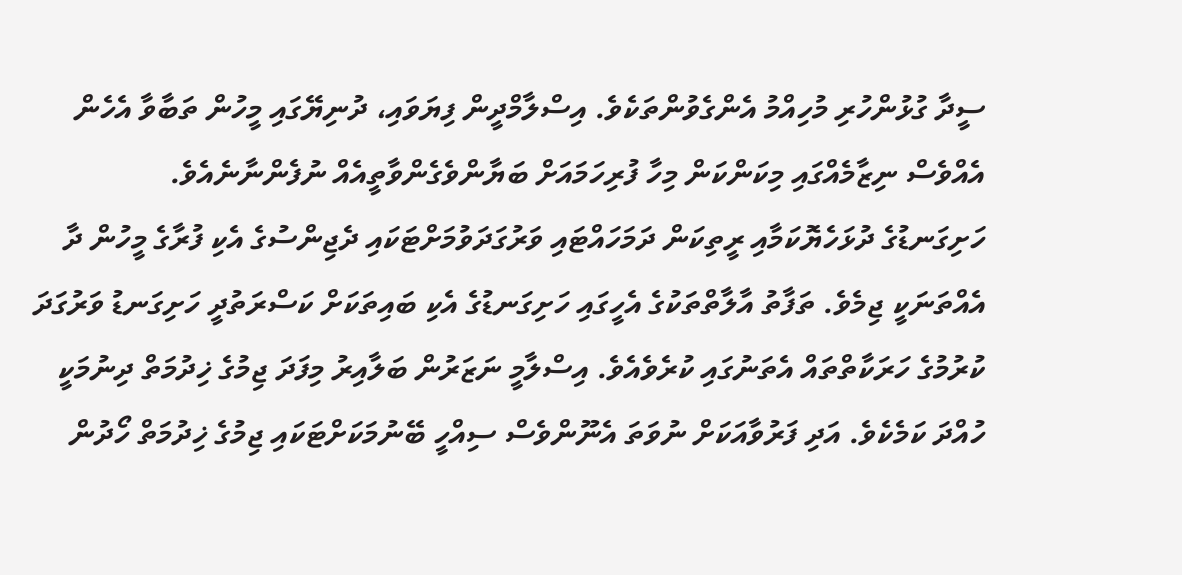ސީދާ ގުޅުންހުރި މުހިއްމު އެންގެވުންތަކެވެ. އިސްލާމްދީން ފިޔަވައި، ދުނިޔޭގައި މީހުން ތަބާވާ އެހެން އެއްވެސް ނިޒާމެއްގައި މިކަންކަން މިހާ ފުރިހަމައަށް ބަޔާންވެގެންވާތީއެއް ނުފެންނާނެއެވެ.
ހަށިގަނޑުގެ ދުޅަހެޔޮކަމާއި ރީތިކަން ދަމަހައްޓައި ވަރުގަދަވުމަށްޓަކައި ދެޖިންސުގެ އެކި ފުރާގެ މީހުން ދާ އެއްތަނަކީ ޖިމެވެ. ތަފާތު އާލާތްތަކުގެ އެހީގައި ހަށިގަނޑުގެ އެކި ބައިތަކަށް ކަސްރަތުދީ ހަށިގަނޑު ވަރުގަދަ ކުރުމުގެ ހަރަކާތްތައް އެތަނުގައި ކުރެވެއެވެ. އިސްލާމީ ނަޒަރުން ބަލާއިރު މިފަދަ ޖިމުގެ ޚިދުމަތް ދިނުމަކީ ހުއްދަ ކަމެކެވެ. އަދި ފަރުވާއަކަށް ނުވަތަ އެނޫންވެސް ސިއްހީ ބޭނުމަކަށްޓަކައި ޖިމުގެ ޚިދުމަތް ހޯދުން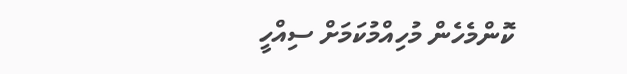ކޮންމެހެން މުހިއްމުކަމަށް ސިއްހީ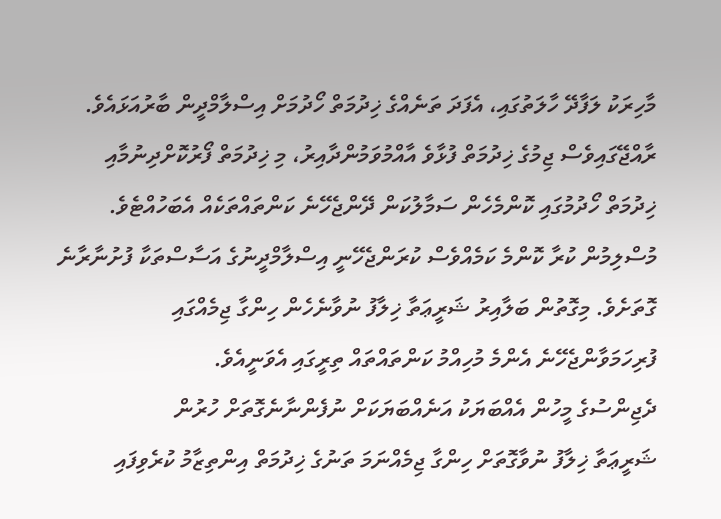މާހިރަކު ލަފާދޭ ހާލަތުގައި، އެފަދަ ތަނެއްގެ ޚިދުމަތް ހޯދުމަށް އިސްލާމްދީން ބާރުއަޅައެވެ.
ރާއްޖޭގައިވެސް ޖިމުގެ ޚިދުމަތް ފުޅާވެ އާއްމުވަމުންދާއިރު، މި ޚިދުމަތް ފޯރުކޮށްދިނުމާއި ޚިދުމަތް ހޯދުމުގައި ކޮންމެހެން ސަމާލުކަން ދޭންޖެހޭނެ ކަންތައްތަކެއް އެބަހުއްޓެވެ. މުސްލިމުން ކުރާ ކޮންމެ ކަމެއްވެސް ކުރަންޖެހޭނީ އިސްލާމްދީނުގެ އަސާސްތަކާ ފުށުނާރާނެ ގޮތަށެވެ. މިގޮތުން ބަލާއިރު ޝަރީޢަތާ ޚިލާފު ނުވާނެހެން ހިންގާ ޖިމެއްގައި ފުރިހަމަވާންޖެހޭނެ އެންމެ މުހިއްމު ކަންތައްތައް ތިރީގައި އެވަނީއެވެ.
ދެޖިންސުގެ މީހުން އެއްބަޔަކު އަނެއްބަޔަކަށް ނުފެންނާނެގޮތަށް ހުރުން
ޝަރީޢަތާ ޚިލާފު ނުވާގޮތަށް ހިންގާ ޖިމެއްނަމަ ތަނުގެ ޚިދުމަތް އިންތިޒާމު ކުރެވިފައި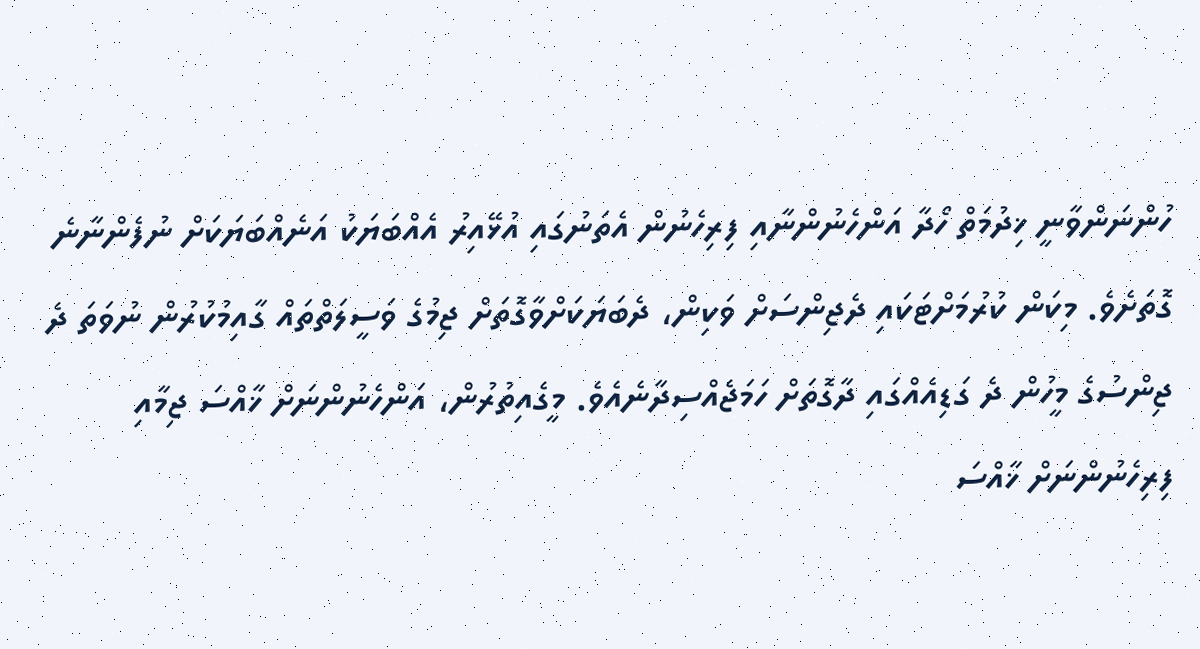ހުންނަންވާނީ ޚިދުމަތް ހޯދާ އަންހެނުންނާއި ފިރިހެނުން އެތަނުގައި އުޅޭއިރު އެއްބަޔަކު އަނެއްބަޔަކަށް ނުފެންނާނެ ގޮތަށެވެ. މިކަން ކުރުމަށްޓަކައި ދެޖިންސަށް ވަކިން، ދެބަޔަކަށްވާގޮތަށް ޖިމުގެ ވަސީލަތްތައް ގާއިމުކުރުން ނުވަތަ ދެ ޖިންސުގެ މީހުން ދެ ގަޑިއެއްގައި ދާގޮތަށް ހަމަޖެއްސިދާނެއެވެ. މީގެއިތުރުން، އަންހެނުންނަށް ޚާއްސަ ޖިމާއި ފިރިހެނުންނަށް ޚާއްސަ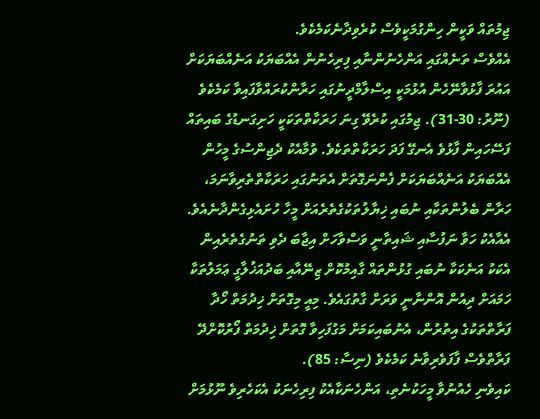ޖިމުތައް ވަކީން ހިންގުމަކީވެސް ކުރެވިދާނެކަމެކެވެ.
އެއްވެސް ތަނެއްގައި އަންހެނުންނާއި ފިރިހެނުން އެއްބަޔަކު އަނެއްބަޔަކަށް އައުރަ ފާޅުވާނޭހެން އުޅުމަކީ އިސްލާމްދީނުގައި ހަރާންކުރައްވާފައިވާ ކަމެކެވެ (ނޫރު: 30-31). ޖިމުގައި ކުރެވޭ ގިނަ ހަރަކާތްތަކަކީ ހަށިގަނޑުގެ ބައިތައް ފަސޭހައިން ފާޅުވެ އެނގޭ ފަދަ ހަރަކާތްތަކެވެ. ވުމާއެކު ދެޖިންސުގެ މީހުން އެއްބަޔަކު އަނެއްބަޔަކަށް ފެންނަގޮތަށް އެތަނުގައި ހަރަކާތްތެރިވާނަމަ، ހަރާން ބެލުންތަކާއި ނުބައި ޚިޔާލުތަކުގެތެރެއަށް މީހާ ހުށައެޅިގެންދާނެއެވެ. އެއާއެކު ހަވާ ނަފުސާއި ޝައިތާނީ ވަސްވާހަށް އިޖާބަ ދެވި ތަނުގެތެރެއިން އެކަކު އަނެކަކާ ނުބައި ގުޅުންތައް ގާއިމުކޮށް ޒިނޭއާއި ބަދުއަޚުލާގީ ޢަމަލުތަކާ ހަމައަށް ދިއުން އޮންނާނީ ވަރަށް ގާތުގައެވެ. މިއީ މިގޮތަށް ޚިދުމަތް ހޯދާ ފަރާތްތަކުގެ އިތުރުން، އެނުބައިކަމަށް މަގުފަހިވާ ގޮތަށް ޚިދުމަތް ފޯރުކޮށްދޭ ފަރާތްވެސް ފާފަވެރިވާނެ ކަމެކެވެ (ނިސާ: 85).
ކައިވެނި ހެއުނުވާ މީހަކުނެތި، އަންހެނަކާއެކު ފިރިހެނަކު އެކަހެރިވެ ނޫޅުމަށް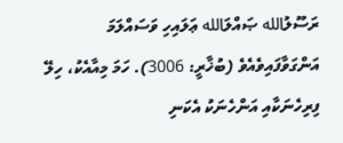ރަސޫލުالله ޞައްލަالله ޢަލައިހި ވަސައްލަމަ އަންގަވާފައިވެއެވެ (ބުޚާރީ: 3006). ހަމަ މިއާއެކު، ހިލޭ ފިރިހެނަކާއި އަންހެނަކު އެކަނި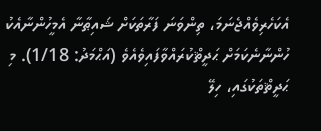އެކަހެރިވެއްޖެނަމަ، ތިންވަނަ ފަރާތަކަށް ޝައިޠާނާ އެމީހުންނާއެކު ހުންނާނެކަމަށް ޙަދީޘްކުރައްވާފައިވެއެވެ (އަޙްމަދު: 1/18). މި ޙަދީޘްތަކުގައި، ހިލޭ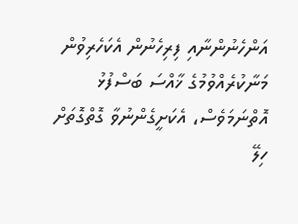އަންހެނުންނާއި ފިރިހެނުން އެކަހެރިވުން މަނާކުރެއްވުމުގެ ޚާއްސަ ބަސްފުޅު އޮތްނަމަވެސް، އެކަށީގެންނުވާ ގޮތްގޮތަށް ހިލޭ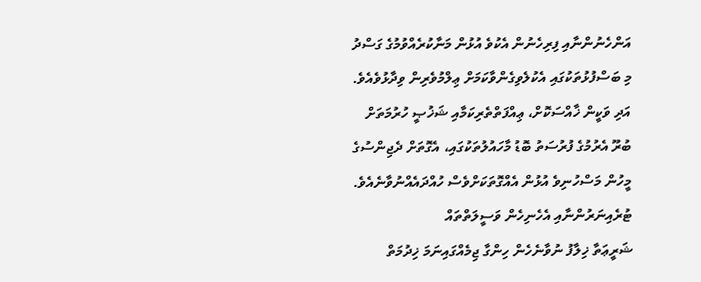އަންހެނުންނާއި ފިރިހެނުން އެކުވެ އުޅުން މަނާކުރެއްވުމުގެ ގަސްދު މި ބަސްފުޅުތަކުގައި އެކުލެވިގެންވާކަމަށް ޢިލްމުވެރިން ވިދާޅުވެއެވެ. އަދި ވަކީން ޚާއްސަކޮށް، ޢިއްފަތްތެރިކަމާއި ޝަޚުޞީ ހުރުމަތަށް ބުރޫ އެރުމުގެ ފުރުސަތު ބޮޑު މާހައުލުތަކުގައި، އެގޮތަށް ދެޖިންސުގެ މީހުން މަސްހުނިވެ އުޅުން އެއްގޮތަކަށްވެސް ހުއްދައެއްނުވާނެއެވެ.
ޓުރެއިނަރުންނާއި އެހެނިހެން ވަސީލަތްތައް
ޝަރީޢަތާ ޚިލާފު ނުވާނެހެން ހިންގާ ޖިމެއްގައިނަމަ ޚިދުމަތް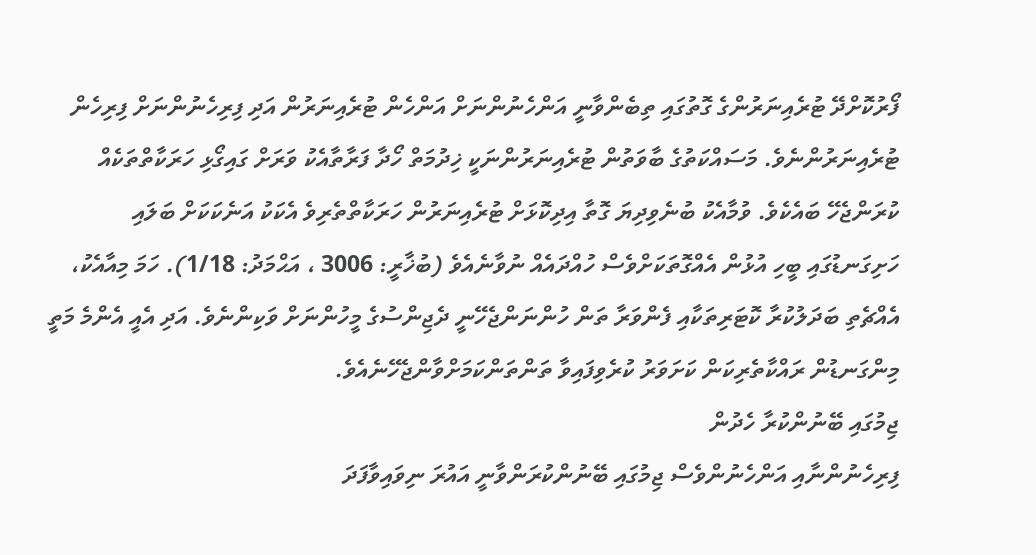ފޯރުކޮށްދޭ ޓުރެއިނަރުންގެ ގޮތުގައި ތިބެންވާނީ އަންހެނުންނަށް އަންހެން ޓުރެއިނަރުން އަދި ފިރިހެނުންނަށް ފިރިހެން ޓުރެއިނަރުންނެވެ. މަސައްކަތުގެ ބާވަތުން ޓުރެއިނަރުންނަކީ ޚިދުމަތް ހޯދާ ފަރާތާއެކު ވަރަށް ގައިގޯޅި ހަރަކާތްތަކެއް ކުރަންޖެހޭ ބައެކެވެ. ވުމާއެކު ބުނެވިދިޔަ ގޮތާ އިދިކޮޅަށް ޓުރެއިނަރުން ހަރަކާތްތެރިވެ އެކަކު އަނެކަކަށް ބަލައި ހަށިގަނޑުގައި ބީހި އުޅުން އެއްގޮތަކަށްވެސް ހުއްދައެއް ނުވާނެއެވެ (ބުޚާރީ: 3006 ، އަޙްމަދު: 1/18). ހަމަ މިއާއެކު، އެއްޗެތި ބަދަލުކުރާ ކޮޓަރިތަކާއި ފެންވަރާ ތަން ހުންނަންޖެހޭނީ ދެޖިންސުގެ މީހުންނަށް ވަކިންނެވެ. އަދި އެއީ އެންމެ މަތީ މިންގަނޑުން ރައްކާތެރިކަން ކަށަވަރު ކުރެވިފައިވާ ތަންތަންކަމަށްވާންޖެހޭނެއެވެ.
ޖިމުގައި ބޭނުންކުރާ ހެދުން
ފިރިހެނުންނާއި އަންހެނުންވެސް ޖިމުގައި ބޭނުންކުރަންވާނީ އައުރަ ނިވައިވާފަދަ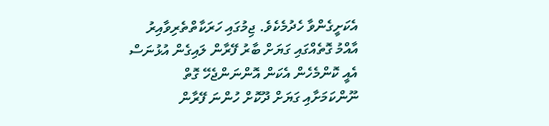އެކަށީގެންވާ ހެދުމެކެވެ. ޖިމުގައި ހަރަކާތްތެރިވާއިރު އާއްމު ގޮތެއްގައި ގަޔަށް ބާރު ފޭރާން ލައިގެން އުޅުނަސް އެއީ ކޮންމެހެން އެކަން އޮންނަންޖެހޭ ގޮތް ނޫންކަމަށާއި ގަޔަށް ދޫކޮށް ހުންނަ ފޭރާން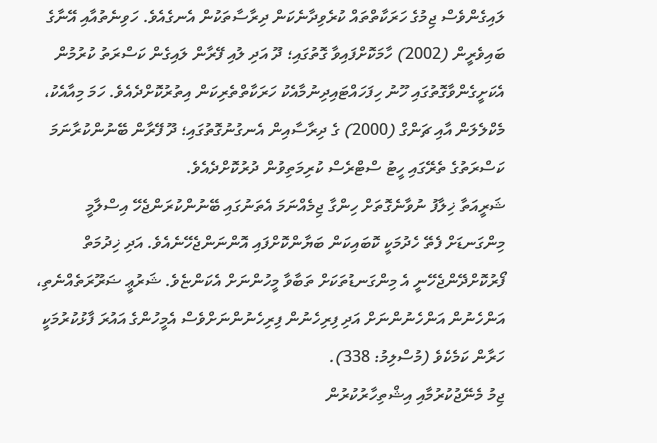ލައިގެންވެސް ޖިމުގެ ހަރަކާތްތައް ކުރެވިދާނެކަން ދިރާސާތަކުން އެނގެއެވެ. ހަވިނެތުއާއި އޭނާގެ ބައިވެރީން (2002) ހާމަކޮށްފައިވާ ގޮތުގައި؛ ދޫ އަދި ލުއި ފޭރާން ލައިގެން ކަސްރަތު ކުރުމުން އެކަށީގެންވާގޮތުގައި ހޫނު ހިފަހައްޓައިދިނުމާއެކު ހަރަކާތްތެރިކަން އިތުރުކޮށްދެއެވެ. ހަމަ މިއާއެކު، މެކްލެލަން އާއި ޗަންގް (2000) ގެ ދިރާސާއިން އެނގުނުގޮތުގައި؛ ދޫ ފޭރާން ބޭނުންކުރާނަމަ ކަސްރަތުގެ ތެރޭގައި ހީޓު ސްޓްރެސް ކުރިމަތިވުން ދުރުކޮށްދެއެވެ.
ޝަރީއަތާ ޚިލާފު ނުވާނެގޮތަށް ހިންގާ ޖިމެއްނަމަ އެތަނުގައި ބޭނުންކުރަންޖެހޭ އިސްލާމީ މިންގަނޑަށް ފެތޭ ހެދުމަކީ ކޮބައިކަން ބަޔާންކޮށްފައި އޮންނަންޖެހޭނެއެވެ. އަދި ޚިދުމަތް ފޯރުކޮށްދޭންޖެހޭނީ އެ މިންގަނޑުތަކަށް ތަބާވާ މީހުންނަށް އެކަންޏެވެ. ޝަރުޢީ ޟަރޫރަތެއްނެތި، އަންހެނުން އަންހެނުންނަށް އަދި ފިރިހެނުން ފިރިހެނުންނަށްވެސް އެމީހުންގެ އައުރަ ފާޅުކުރުމަކީ ހަރާން ކަމެކެވެ (މުސްލިމު: 338).
ޖިމު މެނޭޖުކުރުމާއި އިޝްތިހާރުކުރުން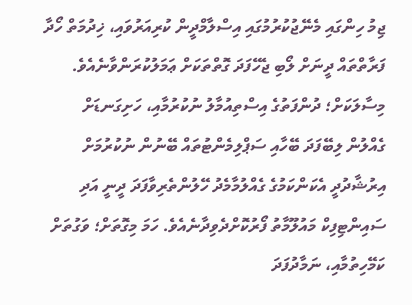ޖިމު ހިންގައި މެނޭޖުކުރުމުގައި އިސްލާމްދީން ކުރިއަރުވައި، ޚިދުމަތް ހޯދާ ފަރާތްތައް ދީނަށް ލޯބި ޖެހޭފަދަ ގޮތްތަކަށް ޢަމަލުކުރަންވާނެއެވެ. މިސާލަކަށް؛ ދުންފަތުގެ އިސްތިއުމާލު ނުކުރުމާއި، ހަށިގަނޑަށް ގެއްލުން ލިބޭފަދަ ބޭހާއި ސަޕްލިމެންޓުތައް ބޭނުން ނުކުރުމަށް އިރުޝާދުދީ އެކަންކަމުގެ ގެއްލުމާމެދު ހޭލުންތެރިވާފަދަ ދީނީ އަދި ސައިންޓިފިކް މައުލޫމާތު ފޯރުކޮށްދެވިދާނެއެވެ. ހަމަ މިގޮތަށް؛ ވަގުތަށް ކަމޭހިތުމާއި، ނަމާދުފަދަ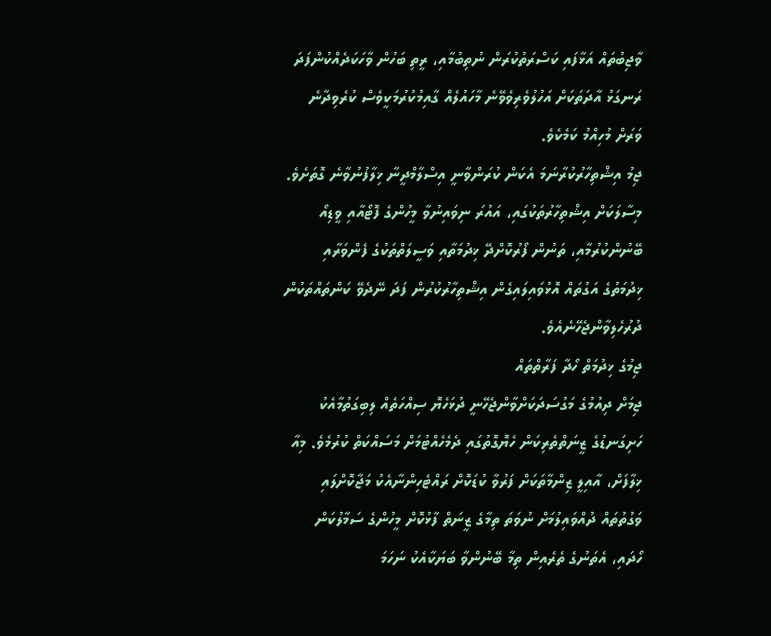ވާޖިބުތައް އަޅާފައި ކަސްރަތުކުރަން ނުތިބުމާއި، ރީތި ބަހުން ވާހަކަދެއްކުންފަދަ ރަނގަޅު އާދަތަކަށް އަހުލުވެރިވެވޭނެ މާހައުލެއް ގާއިމުކުރުމަކީވެސް ކުރެވިދާނެ ވަރަށް މުހިއްމު ކަމެކެވެ.
ޖިމު އިޝްތިހާރުކުރާނަމަ އެކަން ކުރަންވާނީ އިސްލާމްދީނާ ޚިލާފުނުވާނެ ގޮތަށެވެ. މިސާލަކަށް އިޝްތިހާރުތަކުގައި، އައުރަ ނިވައިނުވާ މީހުންގެ ފޮޓޯއާއި ވީޑިއޯ ބޭނުންކުރުމާއި، ތަނުން ފޯރުކޮށްދޭ ޚިދުމަތާއި ވަސީލަތްތަކުގެ ފެންވަރާއި ޚިދުމަތުގެ އަގުތައް އޮޅުވައިލައިގެން އިޝްތިހާރުކުރުން ފަދަ ނޭދެވޭ ކަންތައްތަކުން ދުރުހެލިވާންޖެހޭނެއެވެ.
ޖިމުގެ ޚިދުމަތް ހޯދާ ފަރާތްތައް
ޖިމަށް ދިއުމުގެ މަގުސަދަކަށްވާންޖެހޭނީ ދުޅަހެޔޮ ސިއްހަތެއް ލިބިގަތުމާއެކު ހަށިގަނޑުގެ ޒީނަތްތެރިކަން ހެޔޮގޮތުގައި ދެމެހެއްޓުމަށް މަސައްކަތް ކުރުމެވެ. މިއާ ޚިލާފަށް، އާއިލީ ޒިންމާތަކަށް ފަރުވާ ކުޑަކޮށް ރައްޓެހިންނާއެކު މަޖާކޮށްލައި ވަގުތުތައް ދުއްވައިލުމަށް ނުވަތަ ތިމާގެ ޒީނަތް ފާޅުކޮށް މީހުންގެ ސަމާލުކަން ހޯދައި، އެތަނުގެ ތެރެއިން ތިމާ ބޭނުންވާ ބަޔަކާއެކު ނަހަމަ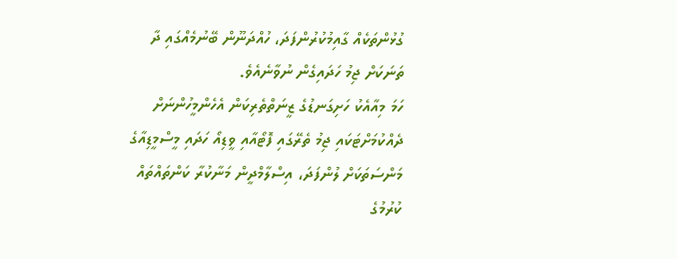ގުޅުންތަކެއް ގާއިމުކުރުންފަދަ، ހުއްދަނޫން ބޭނުމެއްގައި ދާ ތަނަކަށް ޖިމު ހަދައިގެން ނުވާނެއެވެ.
ހަމަ މިއާއެކު ހަށިގަނޑުގެ ޒީނަތްތެރިކަން އެހެންމީހުންނަށް ދެއްކުމަށްޓަކައި ޖިމު ތެރޭގައި ފޮޓޯއާއި ވީޑިއޯ ހަދައި މީސްމީޑިއާގެ މަންސަތަކަށް ލުންފަދަ، އިސްލާމްދީން މަނާކުރާ ކަންތައްތައް ކުރުމުގެ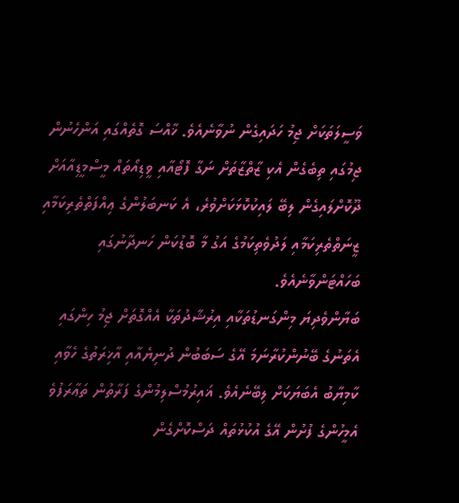ވަސީލަތަކަށް ޖިމު ހަދައިގެން ނުވާނެއެވެ. ޚާއްސަ ގޮތެއްގައި އަންހެނުން ޖިމުގައި ތިބެގެން އެކި ޒާތްޒާތަށް ނަގާ ފޮޓޯއާއި ވީޑިއޯތައް މީސްމީޑިއާއަށް ދޫކޮށްލައިގެން ލިބޭ ލައިކުކޮޅަކަށްވުރެ، އެ ކަނބަލުންގެ ޢިއްފަތްތެރިކަމާއި ޒީނަތްތެރިކަމާއި ލަދުވެތިކަމުގެ އަގު މާ ބޮޑުކަން ހަނދާނުގައި ބަހައްޓަންވާނެއެވެ.
ބަޔާންވެދިޔަ މިންގަނޑުތަކާއި އިރުޝާދުތަކާ އެއްގޮތަށް ޖިމު ހިންގައި އެތަނުގެ ބޭނުންކުރާނަމަ އޭގެ ސަބަބުން ދުނިޔެއާއި އާޚިރަތުގެ ހެވާއި ކާމިޔާބު އެބަޔަކަށް ލިބޭނެއެވެ. ޣައިރުމުސްލިމުންގެ ފަރާތުން ތަޢާރަފުވެ އެމީހުންގެ ފުށުން އޭގެ އުކުޅުތައް ދަސްކޮށްގެން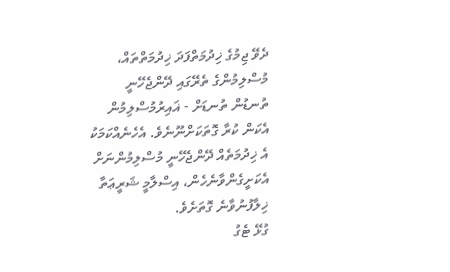ދެވޭ ޖިމުގެ ޚިދުމަތްފަދަ ޚިދުމަތްތައް، މުސްލިމުންގެ ތެރޭގައި ދޭންޖެހޭނީ ތުނޑުން ތުނޑަށް - ޣައިރުމުސްލިމުން އެކަން ކުރާ ގޮތަކަށްނޫނެވެ. އެހެނެއްކަމަކު އެ ޚިދުމަތެއް ދޭންޖެހޭނީ މުސްލިމުންނަށް އެކަށީގެންވާނެހެން، އިސްލާމީ ޝަރީޢަތާ ޚިލާފުނުވާނެ ގޮތަށެވެ.
ގުޅޭ ޓެގު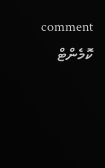comment ކޮމެންޓް